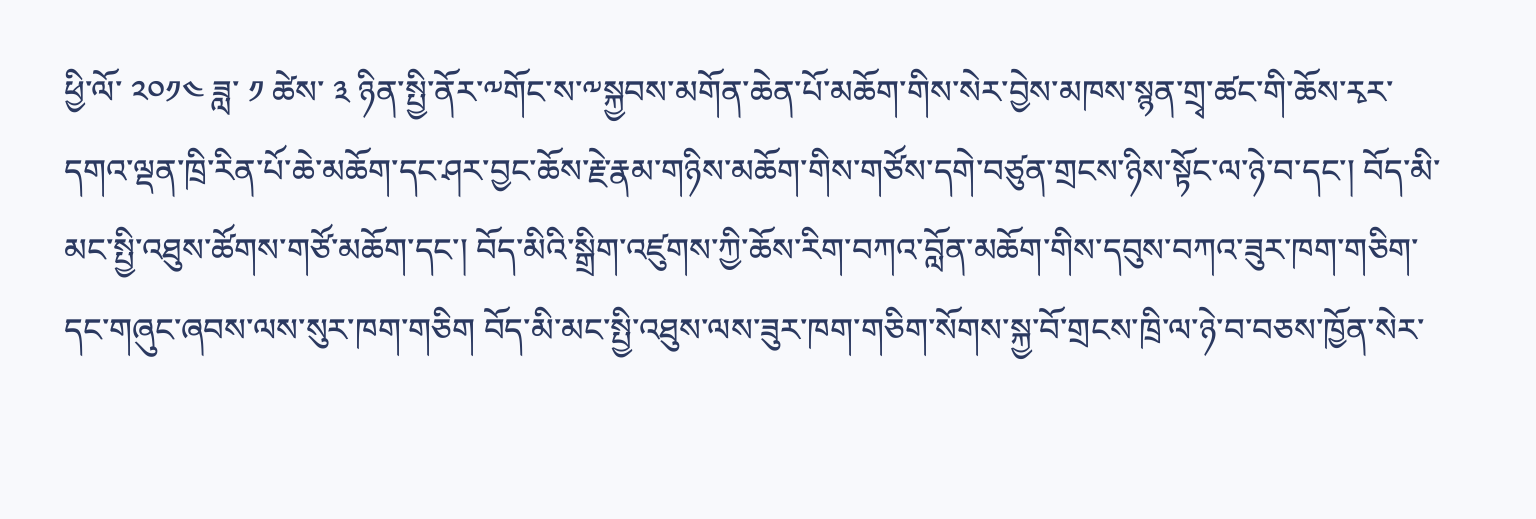ཕྱི་ལོ་ ༢༠༡༤ ཟླ་ ༡ ཚེས་ ༣ ཉིན་སྤྱི་ནོར་༸གོང་ས་༸སྐྱབས་མགོན་ཆེན་པོ་མཆོག་གིས་སེར་བྱེས་མཁས་སྙན་གྲྭ་ཚང་གི་ཆོས་རྭར་དགའ་ལྡན་ཁྲི་རིན་པོ་ཆེ་མཆོག་དང་ཤར་བྱང་ཆོས་རྗེ་རྣམ་གཉིས་མཆོག་གིས་གཙོས་དགེ་བཙུན་གྲངས་ཉིས་སྟོང་ལ་ཉེ་བ་དང་། བོད་མི་མང་སྤྱི་འཐུས་ཚོགས་གཙོ་མཆོག་དང་། བོད་མིའི་སྒྲིག་འཛུགས་ཀྱི་ཆོས་རིག་བཀའ་བློན་མཆོག་གིས་དབུས་བཀའ་ཟུར་ཁག་གཅིག་དང་གཞུང་ཞབས་ལས་སུར་ཁག་གཅིག བོད་མི་མང་སྤྱི་འཐུས་ལས་ཟུར་ཁག་གཅིག་སོགས་སྐྱ་བོ་གྲངས་ཁྲི་ལ་ཉེ་བ་བཅས་ཁྱོན་སེར་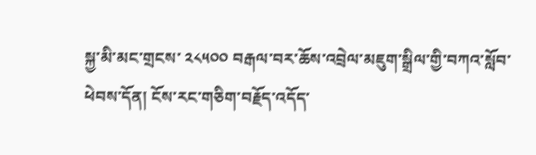སྐྱ་མི་མང་གྲངས་ ༢༨༥༠༠ བརྒལ་བར་ཆོས་འབྲེལ་མཇུག་སྒྲིལ་གྱི་བཀའ་སློབ་ཕེབས་དོན། ངོས་རང་གཅིག་བརྗོད་འདོད་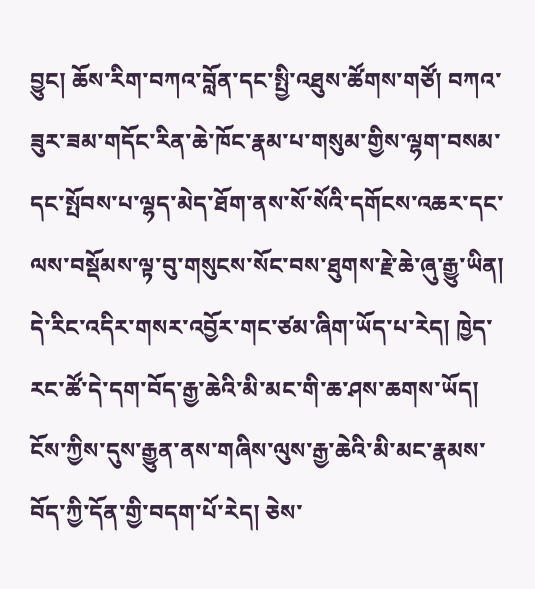བྱུང། ཆོས་རིག་བཀའ་བློན་དང་སྤྱི་འཐུས་ཚོགས་གཙོ། བཀའ་ཟུར་ཟམ་གདོང་རིན་ཆེ་ཁོང་རྣམ་པ་གསུམ་གྱིས་ལྷག་བསམ་དང་སྤོབས་པ་ལྷད་མེད་ཐོག་ནས་སོ་སོའི་དགོངས་འཆར་དང་ལས་བསྡོམས་ལྟ་བུ་གསུངས་སོང་བས་ཐུགས་རྗེ་ཆེ་ཞུ་རྒྱུ་ཡིན། དེ་རིང་འདིར་གསར་འབྱོར་གང་ཙམ་ཞིག་ཡོད་པ་རེད། ཁྱེད་རང་ཚོ་དེ་དག་བོད་རྒྱ་ཆེའི་མི་མང་གི་ཆ་ཤས་ཆགས་ཡོད། ངོས་ཀྱིས་དུས་རྒྱུན་ནས་གཞིས་ལུས་རྒྱ་ཆེའི་མི་མང་རྣམས་བོད་ཀྱི་དོན་གྱི་བདག་པོ་རེད། ཅེས་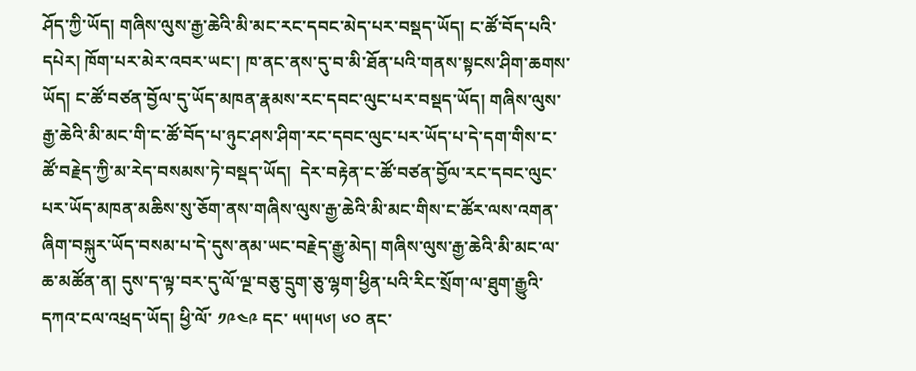ཤོད་ཀྱི་ཡོད། གཞིས་ལུས་རྒྱ་ཆེའི་མི་མང་རང་དབང་མེད་པར་བསྡད་ཡོད། ང་ཚོ་བོད་པའི་དཔེར། ཁོག་པར་མེར་འབར་ཡང་། ཁ་ནང་ནས་དུ་བ་མི་ཐོན་པའི་གནས་སྟངས་ཤིག་ཆགས་ཡོད། ང་ཚོ་བཙན་བྱོལ་དུ་ཡོད་མཁན་རྣམས་རང་དབང་ལུང་པར་བསྡད་ཡོད། གཞིས་ལུས་རྒྱ་ཆེའི་མི་མང་གི་ང་ཚོ་བོད་པ་ཉུང་ཤས་ཤིག་རང་དབང་ལུང་པར་ཡོད་པ་དེ་དག་གིས་ང་ཚོ་བརྗེད་ཀྱི་མ་རེད་བསམས་ཏེ་བསྡད་ཡོད།  དེར་བརྟེན་ང་ཚོ་བཙན་བྱོལ་རང་དབང་ལུང་པར་ཡོད་མཁན་མཆིས་སུ་ཅོག་ནས་གཞིས་ལུས་རྒྱ་ཆེའི་མི་མང་གིས་ང་ཚོར་ལས་འགན་ཞིག་བསྐུར་ཡོད་བསམ་པ་དེ་དུས་ནམ་ཡང་བརྗེད་རྒྱུ་མེད། གཞིས་ལུས་རྒྱ་ཆེའི་མི་མང་ལ་ཆ་མཚོན་ན། དུས་ད་ལྟ་བར་དུ་ལོ་ལྔ་བཅུ་དྲུག་ཅུ་ལྷག་ཕྱིན་པའི་རིང་སྲོག་ལ་ཐུག་རྒྱུའི་དཀའ་ངལ་འཕྲད་ཡོད། ཕྱི་ལོ་ ༡༩༤༩ དང་ ༥༥།༥༦། ༦༠ ནང་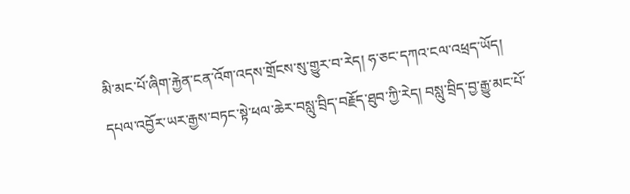མི་མང་པོ་ཞིག་རྐྱེན་ངན་འོག་འདས་གྲོངས་སུ་གྱུར་བ་རེད། ཧ་ཅང་དཀའ་ངལ་འཕྲད་ཡོད། དཔལ་འབྱོར་ཡར་རྒྱས་བཏང་སྟེ་ཕལ་ཆེར་བསླུ་བྲིད་བརྗོད་ཐུབ་ཀྱི་རེད། བསླུ་བྲིད་བྱ་རྒྱུ་མང་པོ་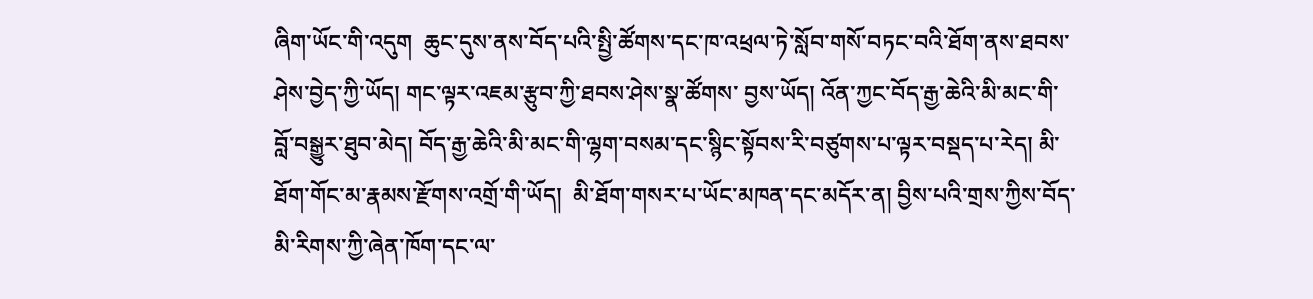ཞིག་ཡོང་གི་འདུག  ཆུང་དུས་ནས་བོད་པའི་སྤྱི་ཚོགས་དང་ཁ་འཕྲལ་ཏེ་སློབ་གསོ་བཏང་བའི་ཐོག་ནས་ཐབས་ཤེས་བྱེད་ཀྱི་ཡོད། གང་ལྟར་འཇམ་རྩུབ་ཀྱི་ཐབས་ཤེས་སྣ་ཚོགས་ བྱས་ཡོད། འོན་ཀྱང་བོད་རྒྱ་ཆེའི་མི་མང་གི་བློ་བསྒྱུར་ཐུབ་མེད། བོད་རྒྱ་ཆེའི་མི་མང་གི་ལྷག་བསམ་དང་སྙིང་སྟོབས་རི་བཙུགས་པ་ལྟར་བསྡད་པ་རེད། མི་ཐོག་གོང་མ་རྣམས་རྫོགས་འགྲོ་གི་ཡོད།  མི་ཐོག་གསར་པ་ཡོང་མཁན་དང་མདོར་ན། བྱིས་པའི་གྲས་ཀྱིས་བོད་མི་རིགས་ཀྱི་ཞེན་ཁོག་དང་ལ་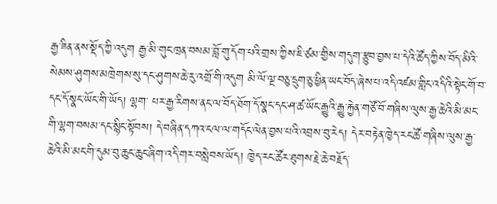རྒྱ་ཟིན་ནས་སྡོད་ཀྱི་འདུག རྒྱ་མི་གུང་ཁྲན་བསམ་བློ་གུ་དོག་པའི་གྲས་ཀྱིས་ཇི་ཙམ་གྱིས་གདུག་རྩུབ་བྱས་པ་དེའི་ཚོད་ཀྱིས་བོད་མིའི་སེམས་ཤུགས་མཁྲེགས་སུ་དང་ཤུགས་ཆེ་རུ་འགྲོ་གི་འདུག མི་ལོ་ལྔ་བཅུ་དྲུག་ཅུ་ཕྱིན་ཡང་བོད་ཞེས་པ་འདི་འཛམ་གླིང་འདིའི་སྟེང་གོ་བ་དང་དོ་སྣང་ཡོང་གི་ཡོད། ལྷག་ པར་རྒྱ་རིགས་ནང་ལ་བོད་ཐོག་དོ་སྣང་དང་ཤ་ཚ་ཡོང་རྒྱུའི་རྒྱུ་རྐྱེན་གཙོ་བོ་གཞིས་ལུས་རྒྱ་ཆེའི་མི་མང་གི་ལྷག་བསམ་དང་སྙིང་སྟོབས། དེ་བཞིན་དཀའ་ངལ་ལ་གདོང་ལེན་བྱས་པའི་འབྲས་བུ་རེད། དེར་བརྟེན་ཁྱེད་རང་ཚོ་གཞིས་ལུས་རྒྱ་ཆེའི་མི་མང་གི་དུམ་བུ་ཆུང་ཆུང་ཞིག་འདི་གར་བསླེབས་ཡོད། ཁྱེད་རང་ཚོར་ཐུགས་རྗེ་ཆེ་བརྗོད་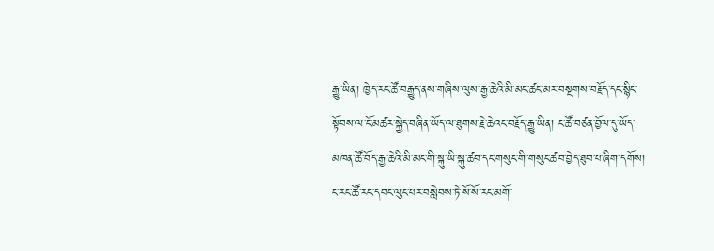རྒྱུ་ཡིན། ཁྱེད་རང་ཚོ་བརྒྱུད་ནས་གཞིས་ལུས་རྒྱ་ཆེའི་མི་མང་ཚང་མར་བསྔགས་བརྗོད་དང་སྙིང་སྟོབས་ལ་ངོ་མཚར་སྐྱེད་བཞིན་ཡོད་ལ་ཐུགས་རྗེ་ཆེའང་བརྗོད་རྒྱུ་ཡིན། ང་ཚོ་བཙན་བྱོལ་དུ་ཡོད་མཁན་ཚོ་བོད་རྒྱ་ཆེའི་མི་མང་གི་སྐུ་ཡི་སྐུ་ཚབ་དང་གསུང་གི་གསུང་ཚབ་བྱེད་ཐུབ་པ་ཞིག་དགོས། ང་རང་ཚོ་རང་དབང་ལུང་པར་བསླེབས་ཏེ་སོ་སོ་རང་མགོ་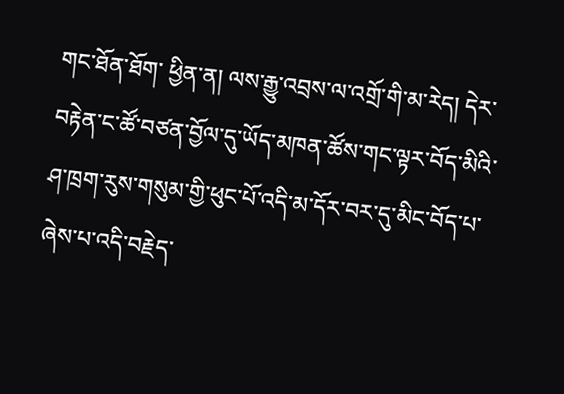གང་ཐོན་ཐོག་ ཕྱིན་ན། ལས་རྒྱུ་འབྲས་ལ་འགྲོ་གི་མ་རེད། དེར་བརྟེན་ང་ཚོ་བཙན་བྱོལ་དུ་ཡོད་མཁན་ཚོས་གང་ལྟར་བོད་མིའི་ཤ་ཁྲག་རུས་གསུམ་གྱི་ཕུང་པོ་འདི་མ་དོར་བར་དུ་མིང་བོད་པ་ཞེས་པ་འདི་བརྗེད་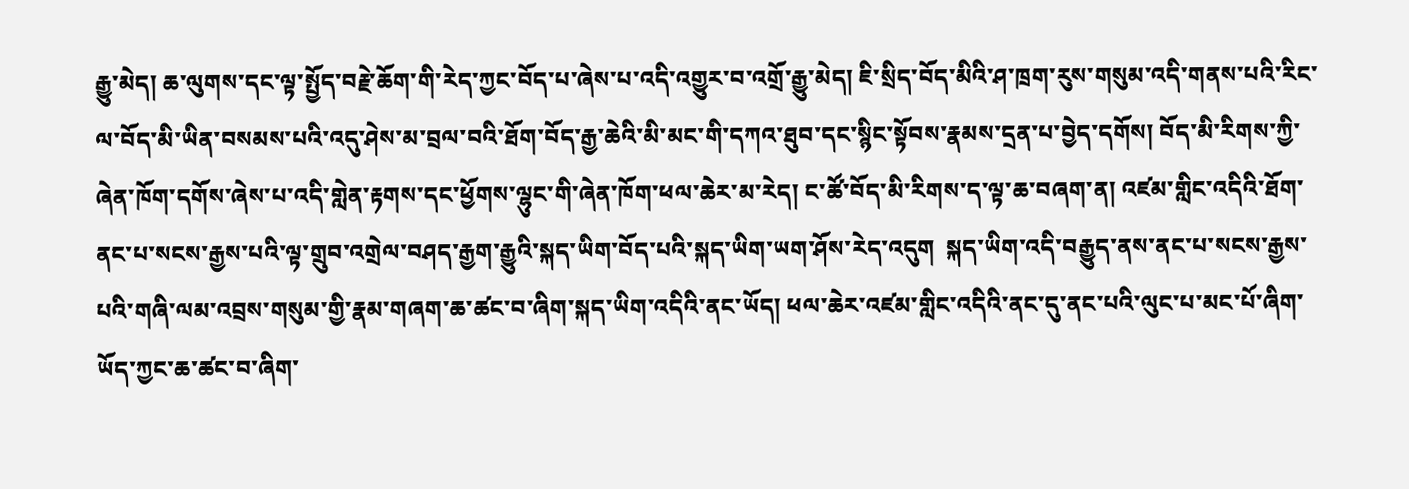རྒྱུ་མེད། ཆ་ལུགས་དང་ལྟ་སྤྱོད་བརྗེ་ཆོག་གི་རེད་ཀྱང་བོད་པ་ཞེས་པ་འདི་འགྱུར་བ་འགྲོ་རྒྱུ་མེད། ཇི་སྲིད་བོད་མིའི་ཤ་ཁྲག་རུས་གསུམ་འདི་གནས་པའི་རིང་ལ་བོད་མི་ཡིན་བསམས་པའི་འདུ་ཤེས་མ་བྲལ་བའི་ཐོག་བོད་རྒྱ་ཆེའི་མི་མང་གི་དཀའ་ཐུབ་དང་སྙིང་སྟོབས་རྣམས་དྲན་པ་བྱེད་དགོས། བོད་མི་རིགས་ཀྱི་ཞེན་ཁོག་དགོས་ཞེས་པ་འདི་གླེན་རྟགས་དང་ཕྱོགས་ལྷུང་གི་ཞེན་ཁོག་ཕལ་ཆེར་མ་རེད། ང་ཚོ་བོད་མི་རིགས་ད་ལྟ་ཆ་བཞག་ན། འཛམ་གླིང་འདིའི་ཐོག་ནང་པ་སངས་རྒྱས་པའི་ལྟ་གྲུབ་འགྲེལ་བཤད་རྒྱག་རྒྱུའི་སྐད་ཡིག་བོད་པའི་སྐད་ཡིག་ཡག་ཤོས་རེད་འདུག  སྐད་ཡིག་འདི་བརྒྱུད་ནས་ནང་པ་སངས་རྒྱས་པའི་གཞི་ལམ་འབྲས་གསུམ་གྱི་རྣམ་གཞག་ཆ་ཚང་བ་ཞིག་སྐད་ཡིག་འདིའི་ནང་ཡོད། ཕལ་ཆེར་འཛམ་གླིང་འདིའི་ནང་དུ་ནང་པའི་ལུང་པ་མང་པོ་ཞིག་ཡོད་ཀྱང་ཆ་ཚང་བ་ཞིག་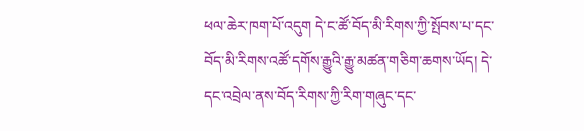ཕལ་ཆེར་ཁག་པོ་འདུག དེ་ང་ཚོ་བོད་མི་རིགས་ཀྱི་སྤོབས་པ་དང་བོད་མི་རིགས་འཚོ་དགོས་རྒྱུའི་རྒྱུ་མཚན་གཅིག་ཆགས་ཡོད། དེ་དང་འབྲེལ་ནས་བོད་རིགས་ཀྱི་རིག་གཞུང་དང་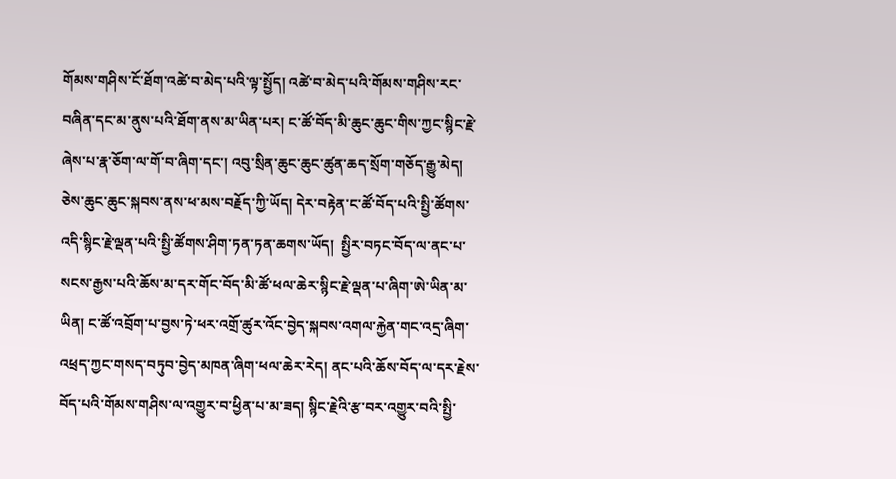གོམས་གཤིས་ངོ་ཐོག་འཚེ་བ་མེད་པའི་ལྟ་སྤྱོད། འཚེ་བ་མེད་པའི་གོམས་གཤིས་རང་བཞིན་དང་མ་ནུས་པའི་ཐོག་ནས་མ་ཡིན་པར། ང་ཚོ་བོད་མི་ཆུང་ཆུང་གིས་ཀྱང་སྙིང་རྗེ་ཞེས་པ་རྣ་ཅོག་ལ་གོ་བ་ཞིག་དང་། འབུ་སྲིན་ཆུང་ཆུང་ཚུན་ཆད་སྲོག་གཅོད་རྒྱུ་མེད། ཅེས་ཆུང་ཆུང་སྐབས་ནས་ཕ་མས་བརྗོད་ཀྱི་ཡོད། དེར་བརྟེན་ང་ཚོ་བོད་པའི་སྤྱི་ཚོགས་འདི་སྙིང་རྗེ་ལྡན་པའི་སྤྱི་ཚོགས་ཤིག་ཏན་ཏན་ཆགས་ཡོད།  སྤྱིར་བཏང་བོད་ལ་ནང་པ་སངས་རྒྱས་པའི་ཆོས་མ་དར་གོང་བོད་མི་ཚོ་ཕལ་ཆེར་སྙིང་རྗེ་ལྡན་པ་ཞིག་ཨེ་ཡིན་མ་ཡིན། ང་ཚོ་འབྲོག་པ་བྱས་ཏེ་ཕར་འགྲོ་ཚུར་འོང་བྱེད་སྐབས་འགལ་རྐྱེན་གང་འདྲ་ཞིག་འཕྲད་ཀྱང་གསད་བཏུབ་བྱེད་མཁན་ཞིག་ཕལ་ཆེར་རེད། ནང་པའི་ཆོས་བོད་ལ་དར་རྗེས་བོད་པའི་གོམས་གཤིས་ལ་འགྱུར་བ་ཕྱིན་པ་མ་ཟད། སྙིང་རྗེའི་རྩ་བར་འགྱུར་བའི་སྤྱི་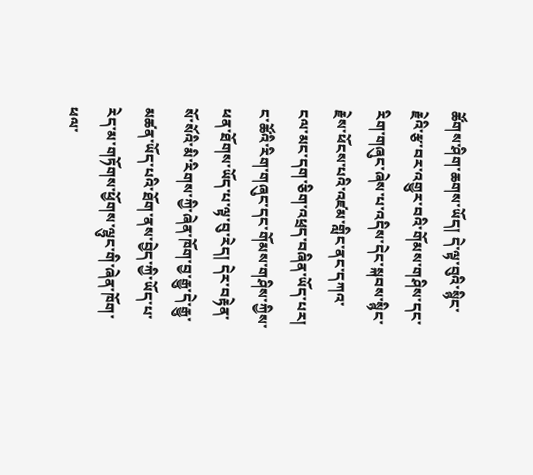ཚོགས་ཤིག་ཆགས་ཡོད། དེ་ལྟ་བུའི་སྙིང་རྗེའི་རྩ་བར་འགྱུར་བའི་གོམས་གཤིས་དང་རིག་གཞུང་ཞེས་པ་འདིས་དེང་སྐབས་སྙིང་རྗེས་ཕོངས་པའི་འཛམ་གླིང་ནང་དཀའ་ངལ་མང་དག་ཅིག་འཕྲད་བཞིན་ཡོད་པར། ང་ཚོའི་རིག་གཞུང་དང་གོམས་གཤིས་ཀྱིས་ཕན་ཐོགས་ཡོད་པ་ལྟ་བུ་རེད། དེར་བརྟེན་སོ་སོའི་མི་རིགས་ཀྱི་ཞེན་ཁོག་བྱ་རྒྱུ་དེ་རྒྱུ་མཚན་ཡོད་པའི་ཐོག་ནས་བྱེད་ཀྱི་ཡོད་པ་རེད་མ་གཏོགས་ཕྱོགས་ལྷུང་གི་ཞེན་ཁོག་ཕལ་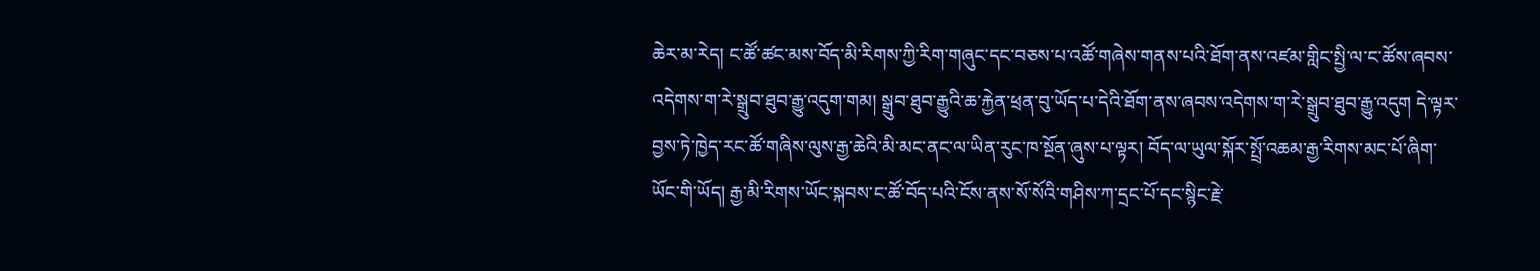ཆེར་མ་རེད། ང་ཚོ་ཚང་མས་བོད་མི་རིགས་ཀྱི་རིག་གཞུང་དང་བཅས་པ་འཚོ་གཞེས་གནས་པའི་ཐོག་ནས་འཛམ་གླིང་སྤྱི་ལ་ང་ཚོས་ཞབས་འདེགས་ག་རེ་སྒྲུབ་ཐུབ་རྒྱུ་འདུག་གམ། སྒྲུབ་ཐུབ་རྒྱུའི་ཆ་རྐྱེན་ཕྲན་བུ་ཡོད་པ་དེའི་ཐོག་ནས་ཞབས་འདེགས་ག་རེ་སྒྲུབ་ཐུབ་རྒྱུ་འདུག དེ་ལྟར་བྱས་ཏེ་ཁྱེད་རང་ཚོ་གཞིས་ལུས་རྒྱ་ཆེའི་མི་མང་ནང་ལ་ཡིན་རུང་ཁ་སྔོན་ཞུས་པ་ལྟར། བོད་ལ་ཡུལ་སྐོར་སྤྲོ་འཆམ་རྒྱ་རིགས་མང་པོ་ཞིག་ཡོང་གི་ཡོད། རྒྱ་མི་རིགས་ཡོང་སྐབས་ང་ཚོ་བོད་པའི་ངོས་ནས་སོ་སོའི་གཤིས་ཀ་དྲང་པོ་དང་སྙིང་རྗེ་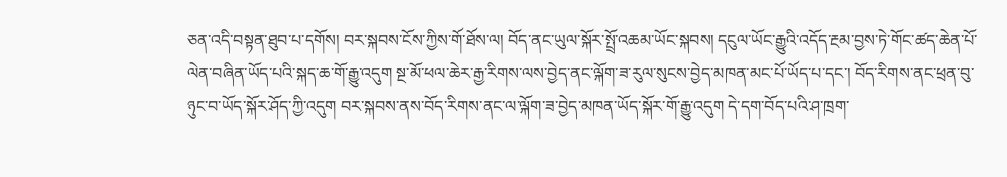ཅན་འདི་བསྟན་ཐུབ་པ་དགོས། བར་སྐབས་ངོས་ཀྱིས་གོ་ཐོས་ལ། བོད་ནང་ཡུལ་སྐོར་སྤྲོ་འཆམ་ཡོང་སྐབས། དངུལ་ཡོང་རྒྱུའི་འདོད་རྔམ་བྱས་ཏེ་གོང་ཚད་ཆེན་པོ་ལེན་བཞིན་ཡོད་པའི་སྐད་ཆ་གོ་རྒྱུ་འདུག སྔ་མོ་ཕལ་ཆེར་རྒྱ་རིགས་ལས་བྱེད་ནང་ལྐོག་ཟ་རུལ་སུངས་བྱེད་མཁན་མང་པོ་ཡོད་པ་དང་། བོད་རིགས་ནང་ཕྲན་བུ་ཉུང་བ་ཡོད་སྐོར་ཤོད་ཀྱི་འདུག བར་སྐབས་ནས་བོད་རིགས་ནང་ལ་ལྐོག་ཟ་བྱེད་མཁན་ཡོད་སྐོར་གོ་རྒྱུ་འདུག དེ་དག་བོད་པའི་ཤ་ཁྲག་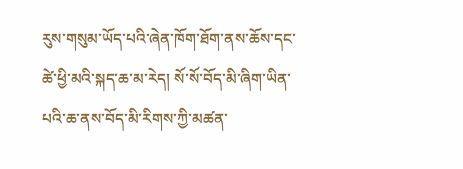རུས་གསུམ་ཡོད་པའི་ཞེན་ཁོག་ཐོག་ནས་ཆོས་དང་ཚེ་ཕྱི་མའི་སྐད་ཆ་མ་རེད། སོ་སོ་བོད་མི་ཞིག་ཡིན་པའི་ཆ་ནས་བོད་མི་རིགས་ཀྱི་མཚན་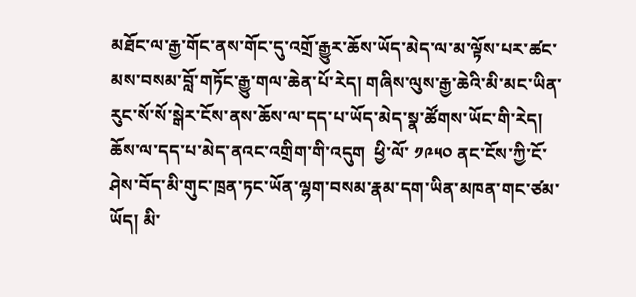མཐོང་ལ་རྒྱ་གོང་ནས་གོང་དུ་འགྲོ་རྒྱུར་ཆོས་ཡོད་མེད་ལ་མ་ལྟོས་པར་ཚང་མས་བསམ་བློ་གཏོང་རྒྱུ་གལ་ཆེན་པོ་རེད། གཞིས་ལུས་རྒྱ་ཆེའི་མི་མང་ཡིན་རུང་སོ་སོ་སྒེར་ངོས་ནས་ཆོས་ལ་དད་པ་ཡོད་མེད་སྣ་ཚོགས་ཡོང་གི་རེད། ཆོས་ལ་དད་པ་མེད་ནའང་འགྲིག་གི་འདུག  ཕྱི་ལོ་ ༡༩༥༠ ནང་ངོས་ཀྱི་ངོ་ཤེས་བོད་མི་གུང་ཁྲན་ཏང་ཡོན་ལྷག་བསམ་རྣམ་དག་ཡིན་མཁན་གང་ཙམ་ཡོད། མི་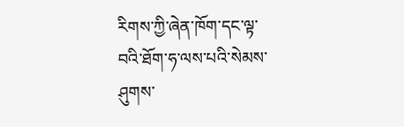རིགས་ཀྱི་ཞེན་ཁོག་དང་ལྟ་བའི་ཐོག་ཧ་ལས་པའི་སེམས་ཤུགས་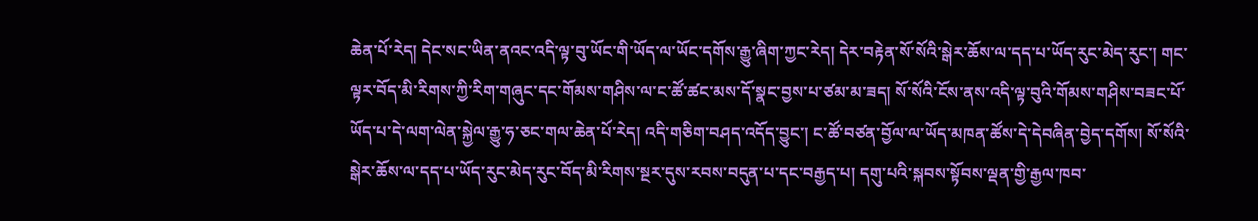ཆེན་པོ་རེད། དེང་སང་ཡིན་ནའང་འདི་ལྟ་བུ་ཡོང་གི་ཡོད་ལ་ཡོང་དགོས་རྒྱུ་ཞིག་ཀྱང་རེད། དེར་བརྟེན་སོ་སོའི་སྒེར་ཆོས་ལ་དད་པ་ཡོད་རུང་མེད་རུང་། གང་ལྟར་བོད་མི་རིགས་ཀྱི་རིག་གཞུང་དང་གོམས་གཤིས་ལ་ང་ཚོ་ཚང་མས་དོ་སྣང་བྱས་པ་ཙམ་མ་ཟད། སོ་སོའི་ངོས་ནས་འདི་ལྟ་བུའི་གོམས་གཤིས་བཟང་པོ་ཡོད་པ་དེ་ལག་ལེན་སྐྱེལ་རྒྱུ་ཧ་ཅང་གལ་ཆེན་པོ་རེད། འདི་གཅིག་བཤད་འདོད་བྱུང་། ང་ཚོ་བཙན་བྱོལ་ལ་ཡོད་མཁན་ཚོས་དེ་དེབཞིན་བྱེད་དགོས། སོ་སོའི་སྒེར་ཆོས་ལ་དད་པ་ཡོད་རུང་མེད་རུང་བོད་མི་རིགས་སྔར་དུས་རབས་བདུན་པ་དང་བརྒྱད་པ། དགུ་པའི་སྐབས་སྟོབས་ལྡན་གྱི་རྒྱལ་ཁབ་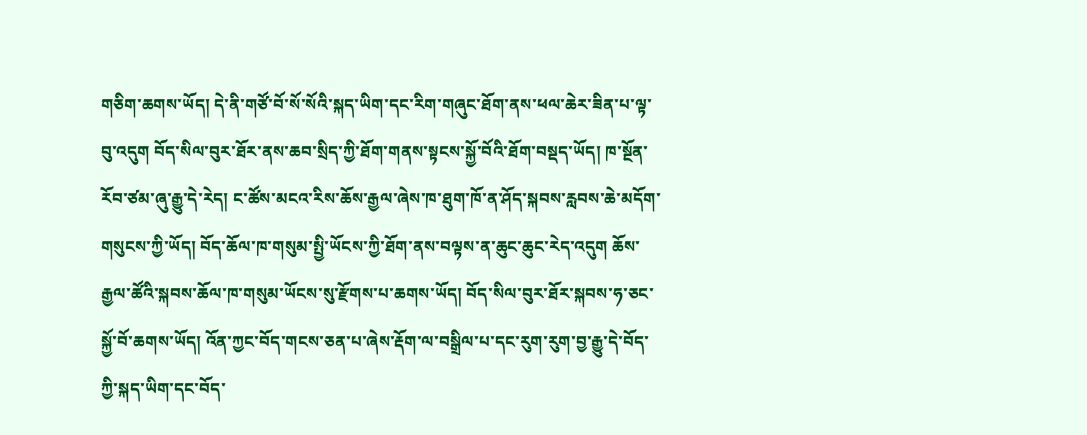གཅིག་ཆགས་ཡོད། དེ་ནི་གཙོ་བོ་སོ་སོའི་སྐད་ཡིག་དང་རིག་གཞུང་ཐོག་ནས་ཕལ་ཆེར་ཟིན་པ་ལྟ་བུ་འདུག བོད་སིལ་བུར་ཐོར་ནས་ཆབ་སྲིད་ཀྱི་ཐོག་གནས་སྟངས་སྐྱོ་བོའི་ཐོག་བསྡད་ཡོད། ཁ་སྔོན་རོབ་ཙམ་ཞུ་རྒྱུ་དེ་རེད། ང་ཚོས་མངའ་རིས་ཆོས་རྒྱལ་ཞེས་ཁ་ཐུག་ཁོ་ན་ཤོད་སྐབས་རླབས་ཆེ་མདོག་གསུངས་ཀྱི་ཡོད། བོད་ཆོལ་ཁ་གསུམ་སྤྱི་ཡོངས་ཀྱི་ཐོག་ནས་བལྟས་ན་ཆུང་ཆུང་རེད་འདུག ཆོས་རྒྱལ་ཚོའི་སྐབས་ཆོལ་ཁ་གསུམ་ཡོངས་སུ་རྫོགས་པ་ཆགས་ཡོད། བོད་སིལ་བུར་ཐོར་སྐབས་ཧ་ཅང་སྐྱོ་བོ་ཆགས་ཡོད། འོན་ཀྱང་བོད་གངས་ཅན་པ་ཞེས་རྡོག་ལ་བསྒྲིལ་པ་དང་རུག་རུག་བྱ་རྒྱུ་དེ་བོད་ཀྱི་སྐད་ཡིག་དང་བོད་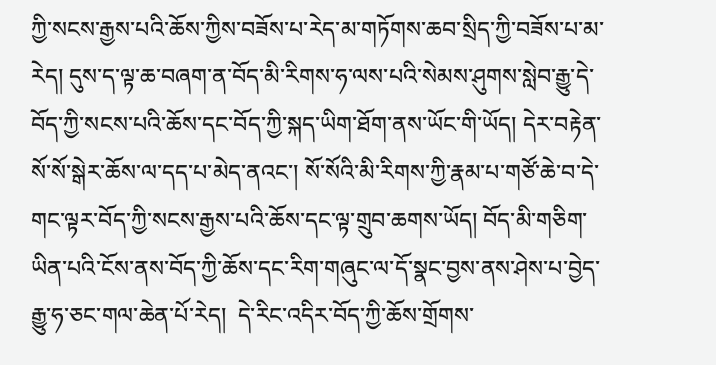ཀྱི་སངས་རྒྱས་པའི་ཆོས་ཀྱིས་བཟོས་པ་རེད་མ་གཏོགས་ཆབ་སྲིད་ཀྱི་བཟོས་པ་མ་རེད། དུས་ད་ལྟ་ཆ་བཞག་ན་བོད་མི་རིགས་ཧ་ལས་པའི་སེམས་ཤུགས་སླེབ་རྒྱུ་དེ་བོད་ཀྱི་སངས་པའི་ཆོས་དང་བོད་ཀྱི་སྐད་ཡིག་ཐོག་ནས་ཡོང་གི་ཡོད། དེར་བརྟེན་སོ་སོ་སྒེར་ཆོས་ལ་དད་པ་མེད་ནའང་། སོ་སོའི་མི་རིགས་ཀྱི་རྣམ་པ་གཙོ་ཆེ་བ་དེ་གང་ལྟར་བོད་ཀྱི་སངས་རྒྱས་པའི་ཆོས་དང་ལྟ་གྲུབ་ཆགས་ཡོད། བོད་མི་གཅིག་ཡིན་པའི་ངོས་ནས་བོད་ཀྱི་ཆོས་དང་རིག་གཞུང་ལ་དོ་སྣང་བྱས་ནས་ཤེས་པ་བྱེད་རྒྱུ་ཧ་ཅང་གལ་ཆེན་པོ་རེད།  དེ་རིང་འདིར་བོད་ཀྱི་ཆོས་གྲོགས་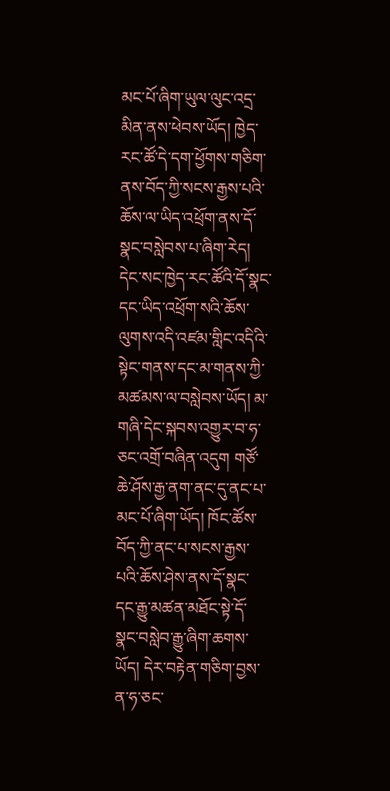མང་པོ་ཞིག་ཡུལ་ལུང་འདྲ་མིན་ནས་ཕེབས་ཡོད། ཁྱེད་རང་ཚོ་དེ་དག་ཕྱོགས་གཅིག་ནས་བོད་ཀྱི་སངས་རྒྱས་པའི་ཆོས་ལ་ཡིད་འཕྲོག་ནས་དོ་སྣང་བསླེབས་པ་ཞིག་རེད། དེང་སང་ཁྱེད་རང་ཚོའི་དོ་སྣང་དང་ཡིད་འཕྲོག་སའི་ཆོས་ལུགས་འདི་འཛམ་གླིང་འདིའི་སྟེང་གནས་དང་མ་གནས་ཀྱི་མཚམས་ལ་བསླེབས་ཡོད། མ་གཞི་དེང་སྐབས་འགྱུར་བ་ཧ་ཅང་འགྲོ་བཞིན་འདུག གཙོ་ཆེ་ཤོས་རྒྱ་ནག་ནང་དུ་ནང་པ་མང་པོ་ཞིག་ཡོད། ཁོང་ཚོས་བོད་ཀྱི་ནང་པ་སངས་རྒྱས་པའི་ཆོས་ཤེས་ནས་དོ་སྣང་དང་རྒྱུ་མཚན་མཐོང་སྟེ་དོ་སྣང་བསླེབ་རྒྱུ་ཞིག་ཆགས་ཡོད། དེར་བརྟེན་གཅིག་བྱས་ན་ཧ་ཅང་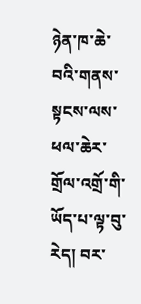ཉེན་ཁ་ཆེ་བའི་གནས་སྟངས་ལས་ཕལ་ཆེར་གྲོལ་འགྲོ་གི་ཡོད་པ་ལྟ་བུ་རེད། བར་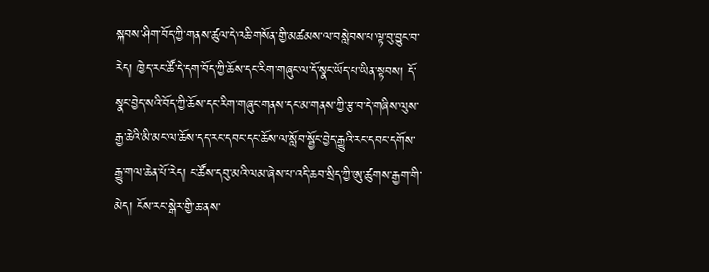སྐབས་ཤིག་བོད་ཀྱི་གནས་ཚུལ་དེ་འཆི་གསོན་གྱི་མཚམས་ལ་བསླེབས་པ་ལྟ་བུ་བྱུང་བ་རེད། ཁྱེད་རང་ཚོ་དེ་དག་བོད་ཀྱི་ཆོས་དང་རིག་གཞུང་ལ་དོ་སྣང་ཡོད་པ་ཡིན་སྟབས། དོ་སྣང་བྱེད་སའི་བོད་ཀྱི་ཆོས་དང་རིག་གཞུང་གནས་དང་མ་གནས་ཀྱི་རྩ་བ་དེ་གཞིས་ལུས་རྒྱ་ཆེའི་མི་མང་ལ་ཆོས་དད་རང་དབང་དང་ཆོས་ལ་སློབ་སྦྱོང་བྱེད་རྒྱུའི་རང་དབང་དགོས་རྒྱུ་གལ་ཆེན་པོ་རེད། ང་ཚོས་དབུ་མའི་ལམ་ཞེས་པ་འདི་ཆབ་སྲིད་ཀྱི་ཨུ་ཚུགས་རྒྱག་གི་མེད། ངོས་རང་སྒེར་གྱི་ཆ་ནས་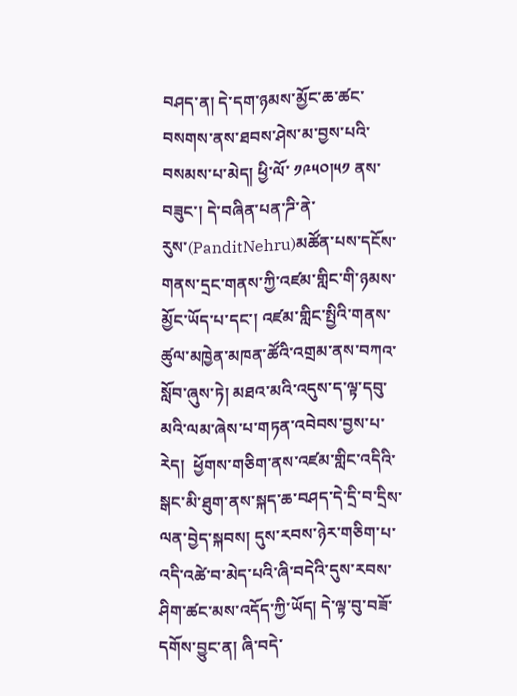བཤད་ན། དེ་དག་ཉམས་མྱོང་ཆ་ཚང་བསགས་ནས་ཐབས་ཤེས་མ་བྱས་པའི་བསམས་པ་མེད། ཕྱི་ལོ་ ༡༩༥༠།༥༡ ནས་བཟུང་། དེ་བཞིན་པན་ཌི་ནེ་རུས་(PanditNehru)མཚོན་པས་དངོས་གནས་དྲང་གནས་ཀྱི་འཛམ་གླིང་གི་ཉམས་མྱོང་ཡོད་པ་དང་། འཛམ་གླིང་སྤྱིའི་གནས་ཚུལ་མཁྱེན་མཁན་ཚོའི་འགྲམ་ནས་བཀའ་སློབ་ཞུས་ཏེ། མཐའ་མའི་འདུས་ད་ལྟ་དབུ་མའི་ལམ་ཞེས་པ་གཏན་འབེབས་བྱས་པ་རེད།  ཕྱོགས་གཅིག་ནས་འཛམ་གླིང་འདིའི་སྒང་མི་ཐུག་ནས་སྐད་ཆ་བཤད་དེ་དྲི་བ་དྲིས་ལན་བྱེད་སྐབས། དུས་རབས་ཉེར་གཅིག་པ་འདི་འཚེ་བ་མེད་པའི་ཞི་བདེའི་དུས་རབས་ཤིག་ཚང་མས་འདོད་ཀྱི་ཡོད། དེ་ལྟ་བུ་བཟོ་དགོས་བྱུང་ན། ཞི་བདེ་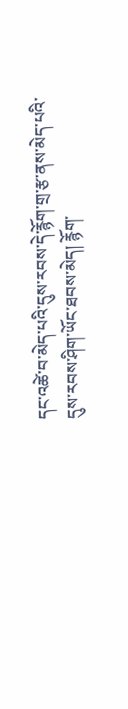དང་འཚེ་བ་མེད་པའི་དུས་རབས་དེ་རྙོག་གྲ་རྩ་ནས་མེད་པའི་དུས་རབས་ཤིག་ཡོང་ཐབས་མེད། རྙོག་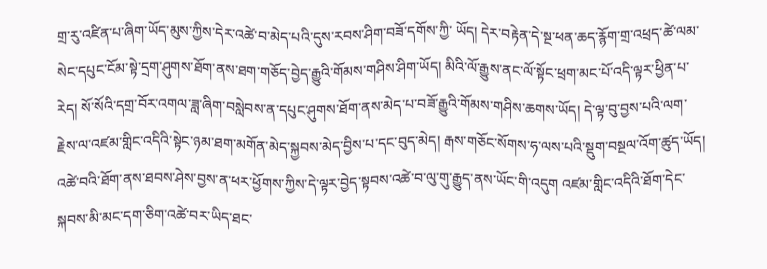གྲ་རུ་འཛིན་པ་ཞིག་ཡོད་མུས་ཀྱིས་དེར་འཚེ་བ་མེད་པའི་དུས་རབས་ཤིག་བཟོ་དགོས་ཀྱི་ ཡོད། དེར་བརྟེན་དེ་སྔ་ཕན་ཆད་རྙོག་གྲ་འཕྲད་ཚེ་ལམ་སེང་དཔུང་ངོམ་སྟེ་དྲག་ཤུགས་ཐོག་ནས་ཐག་གཅོད་བྱེད་རྒྱུའི་གོམས་གཤིས་ཤིག་ཡོད། མིའི་ལོ་རྒྱུས་ནང་ལོ་སྟོང་ཕྲག་མང་པོ་འདི་ལྟར་ཕྱིན་པ་རེད། སོ་སོའི་དགྲ་བོར་འགལ་ཟླ་ཞིག་བསླེབས་ན་དཔུང་ཤུགས་ཐོག་ནས་མེད་པ་བཟོ་རྒྱུའི་གོམས་གཤིས་ཆགས་ཡོད། དེ་ལྟ་བུ་བྱས་པའི་ལག་རྗེས་ལ་འཛམ་གླིང་འདིའི་སྟེང་ཉམ་ཐག་མགོན་མེད་སྐྱབས་མེད་བྱིས་པ་དང་བུད་མེད། རྒས་གཅོང་སོགས་ཧ་ལས་པའི་སྡུག་བསྔལ་འོག་ཚུད་ཡོད། འཚེ་བའི་ཐོག་ནས་ཐབས་ཤེས་བྱས་ན་ཕར་ཕྱོགས་ཀྱིས་དེ་ལྟར་བྱེད་སྟབས་འཚེ་བ་ལུ་གུ་རྒྱུད་ནས་ཡོང་གི་འདུག འཛམ་གླིང་འདིའི་ཐོག་དེང་སྐབས་མི་མང་དག་ཅིག་འཚེ་བར་ཡིད་ཐང་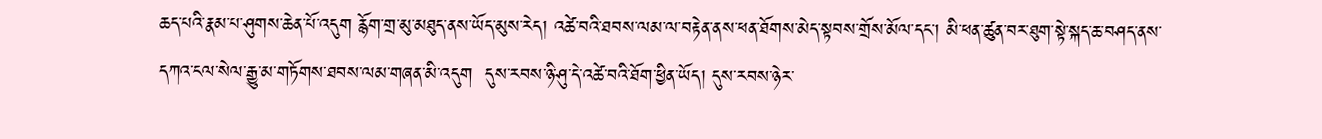ཆད་པའི་རྣམ་པ་ཤུགས་ཆེན་པོ་འདུག རྙོག་གྲ་མུ་མཐུད་ནས་ཡོད་མུས་རེད། འཚེ་བའི་ཐབས་ལམ་ལ་བརྟེན་ནས་ཕན་ཐོགས་མེད་སྟབས་གྲོས་མོལ་དང་། མི་ཕན་ཚུན་བར་ཐུག་སྟེ་སྐད་ཆ་བཤད་ནས་དཀའ་ངལ་སེལ་རྒྱུ་མ་གཏོགས་ཐབས་ལམ་གཞན་མི་འདུག  དུས་རབས་ཉི་ཤུ་དེ་འཚེ་བའི་ཐོག་ཕྱིན་ཡོད། དུས་རབས་ཉེར་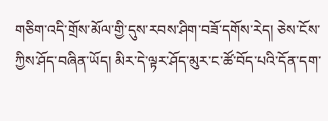གཅིག་འདི་གྲོས་མོལ་གྱི་དུས་རབས་ཤིག་བཟོ་དགོས་རེད། ཅེས་ངོས་ཀྱིས་ཤོད་བཞིན་ཡོད། མིར་དེ་ལྟར་ཤོད་མུར་ང་ཚོ་བོད་པའི་དོན་དག་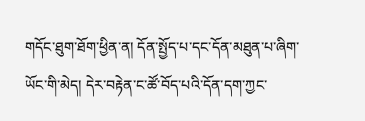གདོང་ཐུག་ཐོག་ཕྱིན་ན། དོན་སྤྱོད་པ་དང་དོན་མཐུན་པ་ཞིག་ཡོང་གི་མེད། དེར་བརྟེན་ང་ཚོ་བོད་པའི་དོན་དག་ཀྱང་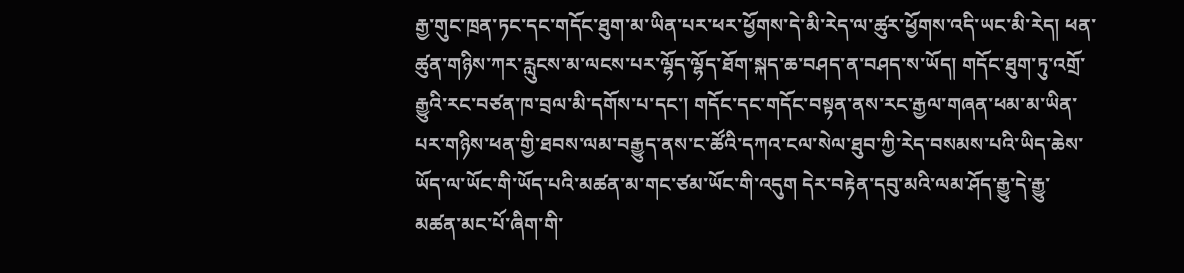རྒྱ་གུང་ཁྲན་ཏང་དང་གདོང་ཐུག་མ་ཡིན་པར་ཕར་ཕྱོགས་དེ་མི་རེད་ལ་ཚུར་ཕྱོགས་འདི་ཡང་མི་རེད། ཕན་ཚུན་གཉིས་ཀར་རླུངས་མ་ལངས་པར་ལྷོད་ལྷོད་ཐོག་སྐད་ཆ་བཤད་ན་བཤད་ས་ཡོད། གདོང་ཐུག་ཏུ་འགྲོ་རྒྱུའི་རང་བཙན་ཁ་བྲལ་མི་དགོས་པ་དང་། གདོང་དང་གདོང་བསྟན་ནས་རང་རྒྱལ་གཞན་ཕམ་མ་ཡིན་པར་གཉིས་ཕན་གྱི་ཐབས་ལམ་བརྒྱུད་ནས་ང་ཚོའི་དཀའ་ངལ་སེལ་ཐུབ་ཀྱི་རེད་བསམས་པའི་ཡིད་ཆེས་ཡོད་ལ་ཡོང་གི་ཡོད་པའི་མཚན་མ་གང་ཙམ་ཡོང་གི་འདུག དེར་བརྟེན་དབུ་མའི་ལམ་ཤོད་རྒྱུ་དེ་རྒྱུ་མཚན་མང་པོ་ཞིག་གི་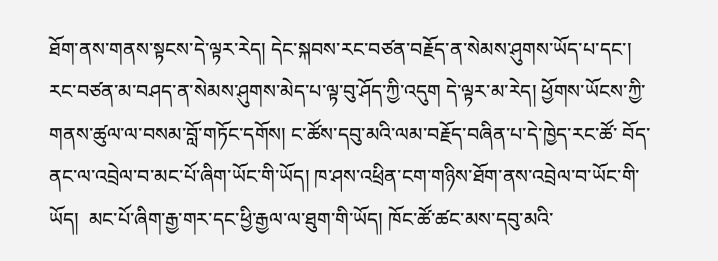ཐོག་ནས་གནས་སྟངས་དེ་ལྟར་རེད། དེང་སྐབས་རང་བཙན་བརྗོད་ན་སེམས་ཤུགས་ཡོད་པ་དང་། རང་བཙན་མ་བཤད་ན་སེམས་ཤུགས་མེད་པ་ལྟ་བུ་ཤོད་ཀྱི་འདུག དེ་ལྟར་མ་རེད། ཕྱོགས་ཡོངས་ཀྱི་གནས་ཚུལ་ལ་བསམ་བློ་གཏོང་དགོས། ང་ཚོས་དབུ་མའི་ལམ་བརྗོད་བཞིན་པ་དེ་ཁྱེད་རང་ཚོ་ བོད་ནང་ལ་འབྲེལ་བ་མང་པོ་ཞིག་ཡོང་གི་ཡོད། ཁ་ཤས་འཕྲིན་ངག་གཉིས་ཐོག་ནས་འབྲེལ་བ་ཡོང་གི་ཡོད།  མང་པོ་ཞིག་རྒྱ་གར་དང་ཕྱི་རྒྱལ་ལ་ཐུག་གི་ཡོད། ཁོང་ཚོ་ཚང་མས་དབུ་མའི་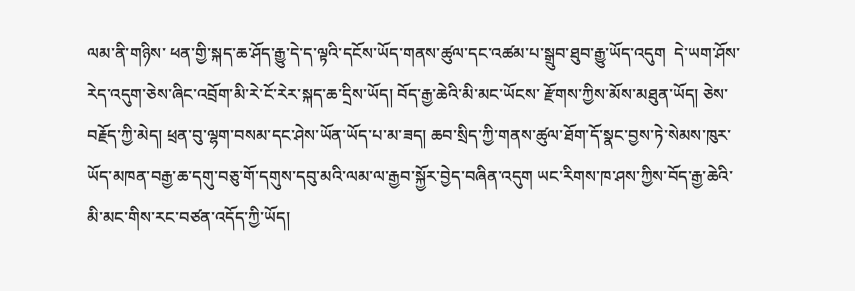ལམ་ནི་གཉིས་ ཕན་གྱི་སྐད་ཆ་ཤོད་རྒྱུ་དེ་ད་ལྟའི་དངོས་ཡོད་གནས་ཚུལ་དང་འཚམ་པ་སྒྲུབ་ཐུབ་རྒྱུ་ཡོད་འདུག  དེ་ཡག་ཤོས་རེད་འདུག་ཅེས་ཞིང་འབྲོག་མི་རེ་ངོ་རེར་སྐད་ཆ་དྲིས་ཡོད། བོད་རྒྱ་ཆེའི་མི་མང་ཡོངས་ རྫོགས་ཀྱིས་མོས་མཐུན་ཡོད། ཅེས་བརྗོད་ཀྱི་མེད། ཕྲན་བུ་ལྷག་བསམ་དང་ཤེས་ཡོན་ཡོད་པ་མ་ཟད། ཆབ་སྲིད་ཀྱི་གནས་ཚུལ་ཐོག་དོ་སྣང་བྱས་ཏེ་སེམས་ཁུར་ཡོད་མཁན་བརྒྱ་ཆ་དགུ་བཅུ་གོ་དགུས་དབུ་མའི་ལམ་ལ་རྒྱབ་སྐྱོར་བྱེད་བཞིན་འདུག ཡང་རིགས་ཁ་ཤས་ཀྱིས་བོད་རྒྱ་ཆེའི་མི་མང་གིས་རང་བཙན་འདོད་ཀྱི་ཡོད།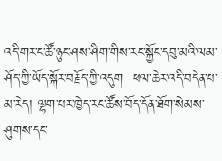འདི་གར་ང་ཚོ་ཉུང་ཤས་ཤིག་གིས་རང་སྐྱོང་དབུ་མའི་ལམ་ཤོད་ཀྱི་ཡོད་སྐོར་བརྗོད་ཀྱི་འདུག  ཕལ་ཆེར་འདི་བདེན་པ་མ་རེད། ལྷག་པར་ཁྱེད་རང་ཚོས་བོད་དོན་ཐོག་སེམས་ཤུགས་དང་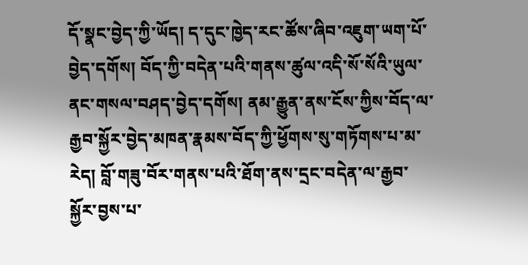དོ་སྣང་བྱེད་ཀྱི་ཡོད། ད་དུང་ཁྱེད་རང་ཚོས་ཞིབ་འཇུག་ཡག་པོ་བྱེད་དགོས། བོད་ཀྱི་བདེན་པའི་གནས་ཚུལ་འདི་སོ་སོའི་ཡུལ་ནང་གསལ་བཤད་བྱེད་དགོས། ནམ་རྒྱུན་ནས་ངོས་ཀྱིས་བོད་ལ་རྒྱབ་སྐྱོར་བྱེད་མཁན་རྣམས་བོད་ཀྱི་ཕྱོགས་སུ་གཏོགས་པ་མ་རེད། བློ་གཟུ་བོར་གནས་པའི་ཐོག་ནས་དྲང་བདེན་ལ་རྒྱབ་སྐྱོར་བྱས་པ་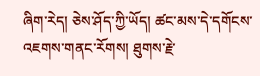ཞིག་རེད། ཅེས་ཤོད་ཀྱི་ཡོད། ཚང་མས་དེ་དགོངས་འཇགས་གནང་རོགས། ཐུགས་རྗེ་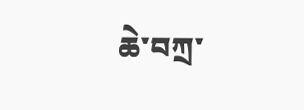ཆེ་བཀྲ་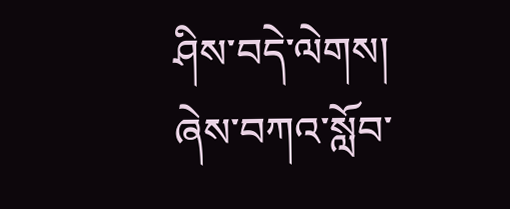ཤིས་བདེ་ལེགས། ཞེས་བཀའ་སློབ་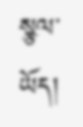སྩལ་ཡོད།